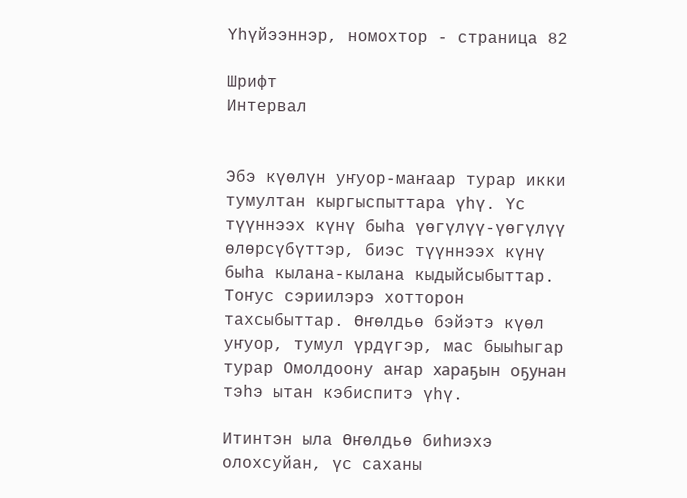Үһүйээннэр, номохтор - страница 82

Шрифт
Интервал


Эбэ күөлүн уҥуор-маҥаар турар икки тумултан кыргыспыттара үһү. Үс түүннээх күнү быһа үөгүлүү-үөгүлүү өлөрсүбүттэр, биэс түүннээх күнү быһа кылана-кылана кыдыйсыбыттар. Тоҥус сэриилэрэ хотторон тахсыбыттар. Өҥөлдьө бэйэтэ күөл уҥуор, тумул үрдүгэр, мас быыһыгар турар Омолдоону аҥар хараҕын оҕунан тэһэ ытан кэбиспитэ үһү.

Итинтэн ыла Өҥөлдьө биһиэхэ олохсуйан, үс саханы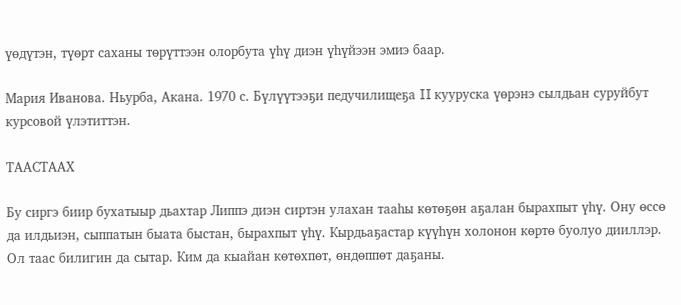үөдүтэн, түөрт саханы төрүттээн олорбута үһү диэн үһүйээн эмиэ баар.

Мария Иванова. Ньурба, Акана. 1970 с. Бүлүүтээҕи педучилищеҕа II кууруска үөрэнэ сылдьан суруйбут курсовой үлэтиттэн.

ТААСТААХ

Бу сиргэ биир бухатыыр дьахтар Липпэ диэн сиртэн улахан тааһы көтөҕөн аҕалан бырахпыт үһү. Ону өссө да илдьиэн, сыппатын быата быстан, бырахпыт үһү. Кырдьаҕастар күүһүн холонон көртө буолуо дииллэр. Ол таас билигин да сытар. Ким да кыайан көтөхпөт, өндөппөт даҕаны.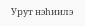Урут нэһиилэ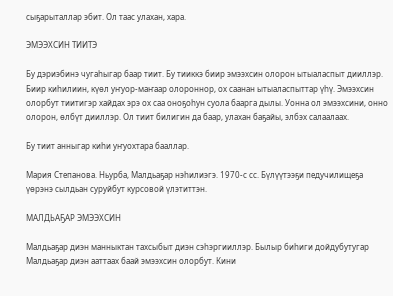сыҕарыталлар эбит. Ол таас улахан, хара.

ЭМЭЭХСИН ТИИТЭ

Бу дэриэбинэ чугаһыгар баар тиит. Бу тииккэ биир эмээхсин олорон ытыаласпыт дииллэр. Биир киһилиин, күөл уҥуор-маҥаар олороннор, ох саанан ытыаласпыттар үһү. Эмээхсин олорбут тиитигэр хайдах эрэ ох саа оноҕоһун суола баарга дылы. Уонна ол эмээхсини, онно олорон, өлбүт дииллэр. Ол тиит билигин да баар, улахан баҕайы, элбэх салаалаах.

Бу тиит анныгар киһи уҥуохтара бааллар.

Мария Степанова. Ньурба, Малдьаҕар нэһилиэгэ. 1970-с сс. Бүлүүтээҕи педучилищеҕа үөрэнэ сылдьан суруйбут курсовой үлэтиттэн.

МАЛДЬАҔАР ЭМЭЭХСИН

Малдьаҕар диэн манныктан тахсыбыт диэн сэһэргииллэр. Былыр биһиги дойдубутугар Малдьаҕар диэн ааттаах баай эмээхсин олорбут. Кини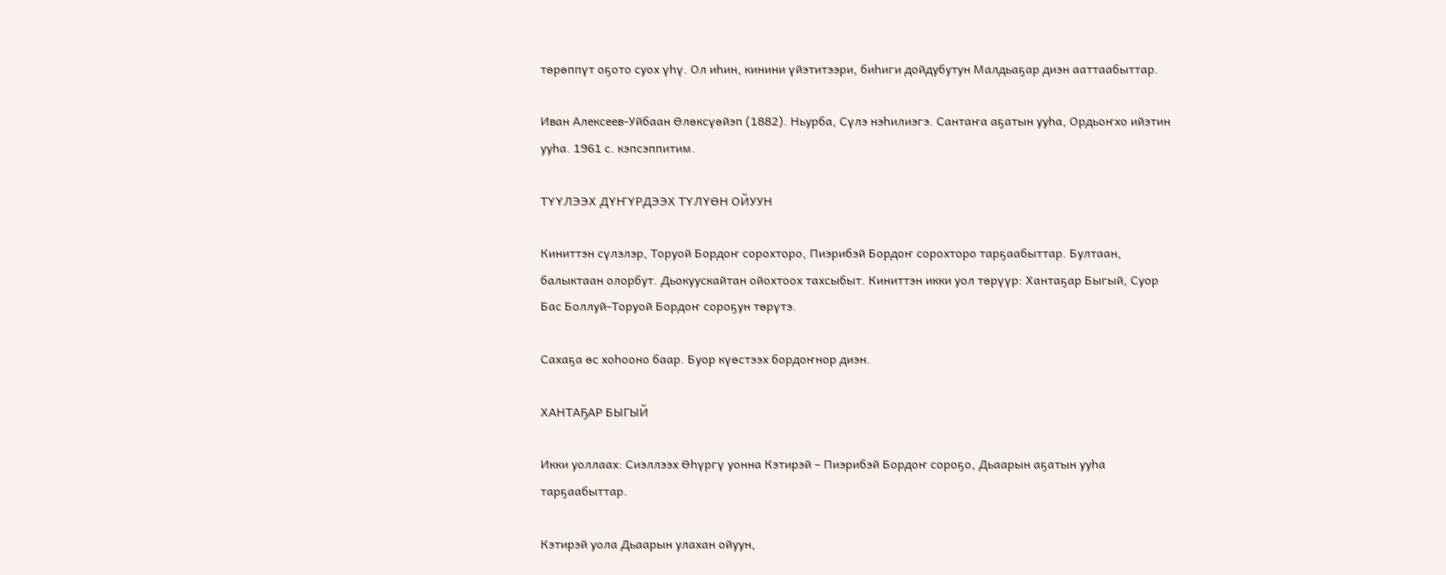төрөппүт оҕото суох үһү. Ол иһин, кинини үйэтитээри, биһиги дойдубутун Малдьаҕар диэн ааттаабыттар.

Иван Алексеев-Уйбаан Өлөксүөйэп (1882). Ньурба, Сүлэ нэһилиэгэ. Сантаҥа аҕатын ууһа, Ордьоҥхо ийэтин ууһа. 1961 с. кэпсэппитим.

ТҮҮЛЭЭХ ДҮҤҮРДЭЭХ ТҮЛҮӨН ОЙУУН

Киниттэн сүлэлэр, Торуой Бордоҥ сорохторо, Пиэрибэй Бордоҥ сорохторо тарҕаабыттар. Бултаан, балыктаан олорбут. Дьокуускайтан ойохтоох тахсыбыт. Киниттэн икки уол төрүүр: Хантаҕар Быгый, Суор Бас Боллуй-Торуой Бордоҥ сороҕун төрүтэ.

Сахаҕа өс хоһооно баар. Буор күөстээх бордоҥнор диэн.

ХАНТАҔАР БЫГЫЙ

Икки уоллаах: Сиэллээх Өһүргү уонна Кэтирэй – Пиэрибэй Бордоҥ сороҕо, Дьаарын аҕатын ууһа тарҕаабыттар.

Кэтирэй уола Дьаарын улахан ойуун,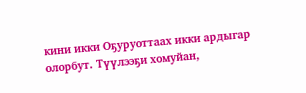кини икки Оҕуруоттаах икки ардыгар олорбут. Түүлээҕи хомуйан,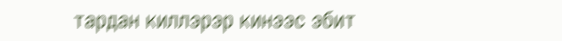тардан киллэрэр кинээс эбит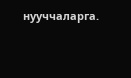нууччаларга.